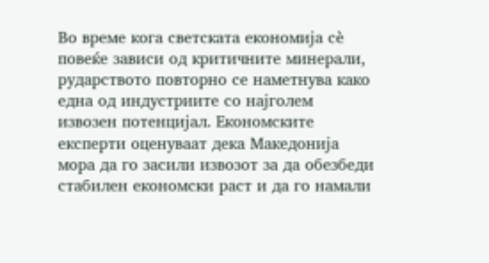Во време кога светската економија сè повеќе зависи од критичните минерали, рударството повторно се наметнува како една од индустриите со најголем извозен потенцијал. Економските експерти оценуваат дека Македонија мора да го засили извозот за да обезбеди стабилен економски раст и да го намали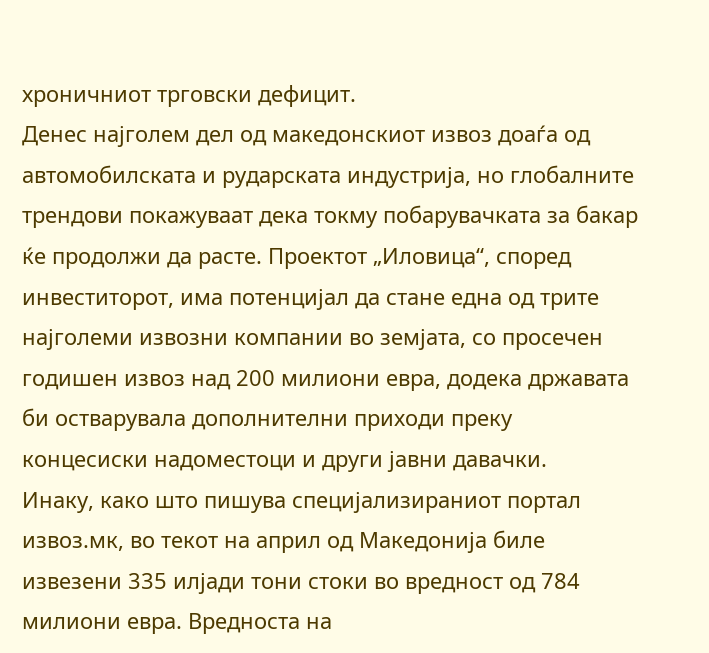хроничниот трговски дефицит.
Денес најголем дел од македонскиот извоз доаѓа од автомобилската и рударската индустрија, но глобалните трендови покажуваат дека токму побарувачката за бакар ќе продолжи да расте. Проектот „Иловица“, според инвеститорот, има потенцијал да стане една од трите најголеми извозни компании во земјата, со просечен годишен извоз над 200 милиони евра, додека државата би остварувала дополнителни приходи преку концесиски надоместоци и други јавни давачки.
Инаку, како што пишува специјализираниот портал извоз.мк, во текот на април од Македонија биле извезени 335 илјади тони стоки во вредност од 784 милиони евра. Вредноста на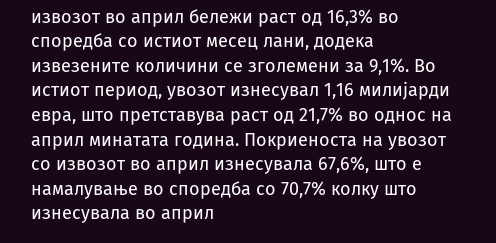извозот во април бележи раст од 16,3% во споредба со истиот месец лани, додека извезените количини се зголемени за 9,1%. Во истиот период, увозот изнесувал 1,16 милијарди евра, што претставува раст од 21,7% во однос на април минатата година. Покриеноста на увозот со извозот во април изнесувала 67,6%, што е намалување во споредба со 70,7% колку што изнесувала во април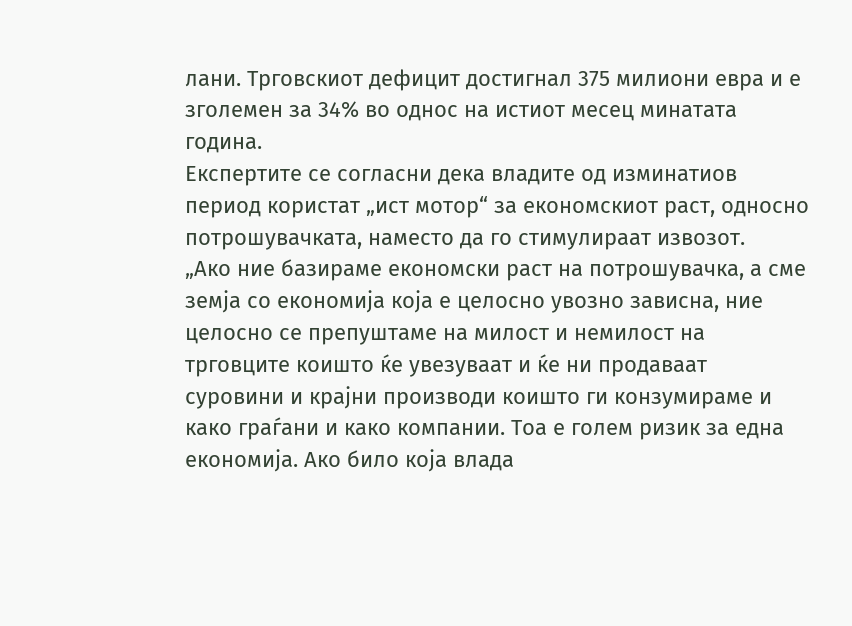лани. Трговскиот дефицит достигнал 375 милиони евра и е зголемен за 34% во однос на истиот месец минатата година.
Експертите се согласни дека владите од изминатиов период користат „ист мотор“ за економскиот раст, односно потрошувачката, наместо да го стимулираат извозот.
„Ако ние базираме економски раст на потрошувачка, а сме земја со економија која е целосно увозно зависна, ние целосно се препуштаме на милост и немилост на трговците коишто ќе увезуваат и ќе ни продаваат суровини и крајни производи коишто ги конзумираме и како граѓани и како компании. Тоа е голем ризик за една економија. Ако било која влада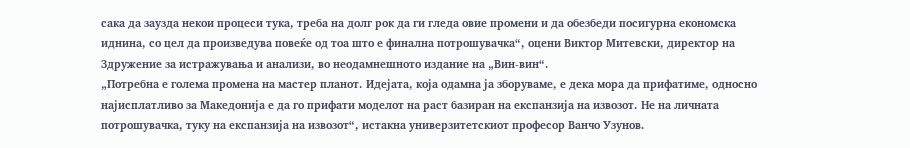сака да заузда некои процеси тука, треба на долг рок да ги гледа овие промени и да обезбеди посигурна економска иднина, со цел да произведува повеќе од тоа што е финална потрошувачка“, оцени Виктор Митевски, директор на Здружение за истражувања и анализи, во неодамнешното издание на „Вин-вин“.
„Потребна е голема промена на мастер планот. Идејата, која одамна ја зборуваме, е дека мора да прифатиме, односно најисплатливо за Македонија е да го прифати моделот на раст базиран на експанзија на извозот. Не на личната потрошувачка, туку на експанзија на извозот“, истакна универзитетскиот професор Ванчо Узунов.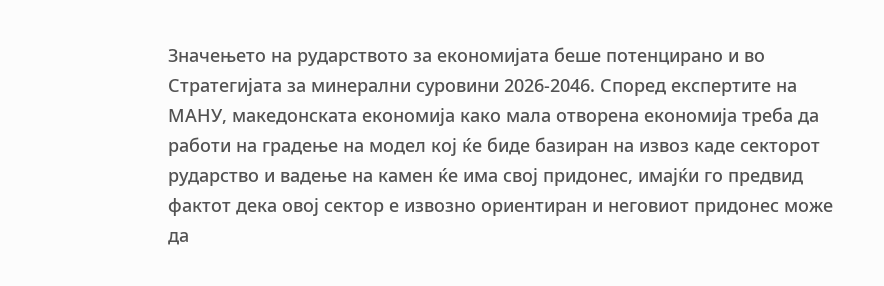Значењето на рударството за економијата беше потенцирано и во Стратегијата за минерални суровини 2026-2046. Според експертите на МАНУ, македонската економија како мала отворена економија треба да работи на градење на модел кој ќе биде базиран на извоз каде секторот рударство и вадење на камен ќе има свој придонес, имајќи го предвид фактот дека овој сектор е извозно ориентиран и неговиот придонес може да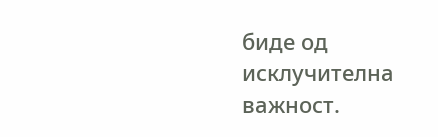биде од исклучителна важност.